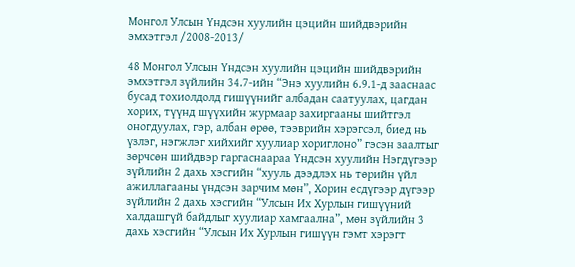Монгол Улсын Үндсэн хуулийн цэцийн шийдвэрийн эмхэтгэл /2008-2013/

48 Монгол Улсын Үндсэн хуулийн цэцийн шийдвэрийн эмхэтгэл зүйлийн 34.7-ийн “Энэ хуулийн 6.9.1-д зааснаас бусад тохиолдолд гишүүнийг албадан саатуулах, цагдан хорих, түүнд шүүхийн журмаар захиргааны шийтгэл оногдуулах, гэр, албан өрөө, тээврийн хэрэгсэл, биед нь үзлэг, нэгжлэг хийхийг хуулиар хориглоно” гэсэн заалтыг зөрчсөн шийдвэр гаргаснаараа Үндсэн хуулийн Нэгдүгээр зүйлийн 2 дахь хэсгийн “хууль дээдлэх нь төрийн үйл ажиллагааны үндсэн зарчим мөн”, Хорин есдүгээр дүгээр зүйлийн 2 дахь хэсгийн “Улсын Их Хурлын гишүүний халдашгүй байдлыг хуулиар хамгаална”, мөн зүйлийн 3 дахь хэсгийн “Улсын Их Хурлын гишүүн гэмт хэрэгт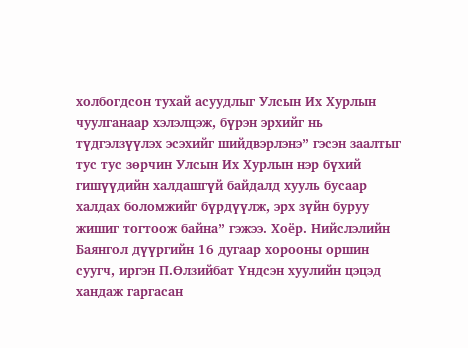холбогдсон тухай асуудлыг Улсын Их Хурлын чуулганаар хэлэлцэж, бүрэн эрхийг нь түдгэлзүүлэх эсэхийг шийдвэрлэнэ” гэсэн заалтыг тус тус зөрчин Улсын Их Хурлын нэр бүхий гишүүдийн халдашгүй байдалд хууль бусаар халдах боломжийг бүрдүүлж, эрх зүйн буруу жишиг тогтоож байна” гэжээ. Хоёр. Нийслэлийн Баянгол дүүргийн 16 дугаар хорооны оршин суугч, иргэн П.Өлзийбат Үндсэн хуулийн цэцэд хандаж гаргасан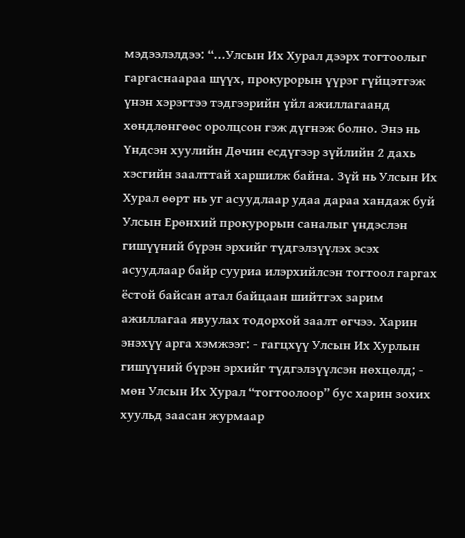мэдээлэлдээ: “...Улсын Их Хурал дээрх тогтоолыг гаргаснаараа шүүх, прокурорын үүрэг гүйцэтгэж үнэн хэрэгтээ тэдгээрийн үйл ажиллагаанд хөндлөнгөөс оролцсон гэж дүгнэж болно. Энэ нь Үндсэн хуулийн Дөчин есдүгээр зүйлийн 2 дахь хэсгийн заалттай харшилж байна. Зүй нь Улсын Их Хурал өөрт нь уг асуудлаар удаа дараа хандаж буй Улсын Ерөнхий прокурорын саналыг үндэслэн гишүүний бүрэн эрхийг түдгэлзүүлэх эсэх асуудлаар байр сууриа илэрхийлсэн тогтоол гаргах ёстой байсан атал байцаан шийтгэх зарим ажиллагаа явуулах тодорхой заалт өгчээ. Харин энэхүү арга хэмжээг: - гагцхүү Улсын Их Хурлын гишүүний бүрэн эрхийг түдгэлзүүлсэн нөхцөлд; - мөн Улсын Их Хурал “тогтоолоор” бус харин зохих хуульд заасан журмаар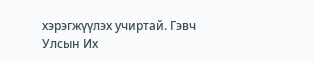хэрэгжүүлэх учиртай. Гэвч Улсын Их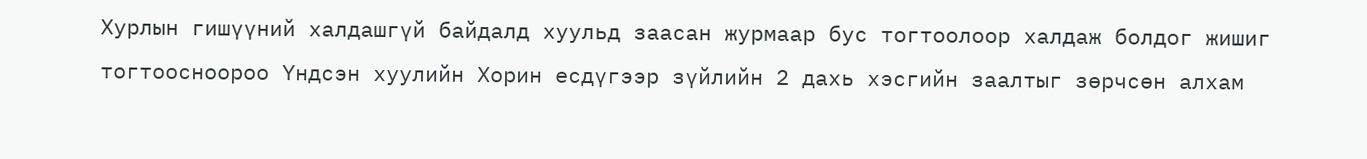Хурлын гишүүний халдашгүй байдалд хуульд заасан журмаар бус тогтоолоор халдаж болдог жишиг тогтоосноороо Үндсэн хуулийн Хорин есдүгээр зүйлийн 2 дахь хэсгийн заалтыг зөрчсөн алхам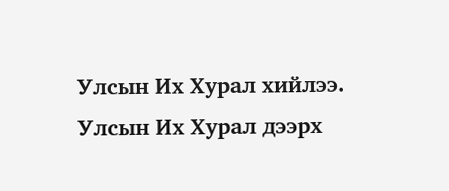Улсын Их Хурал хийлээ. Улсын Их Хурал дээрх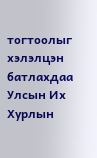тогтоолыг хэлэлцэн батлахдаа Улсын Их Хурлын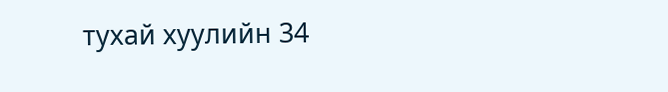тухай хуулийн 34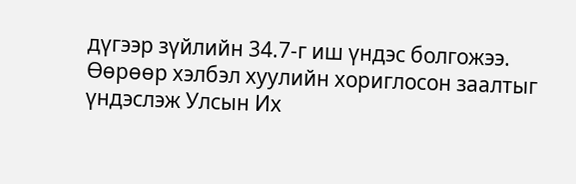дүгээр зүйлийн 34.7-г иш үндэс болгожээ. Өөрөөр хэлбэл хуулийн хориглосон заалтыг үндэслэж Улсын Их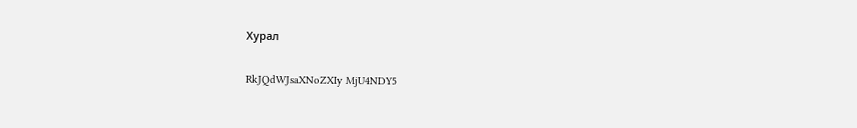Хурал

RkJQdWJsaXNoZXIy MjU4NDY5